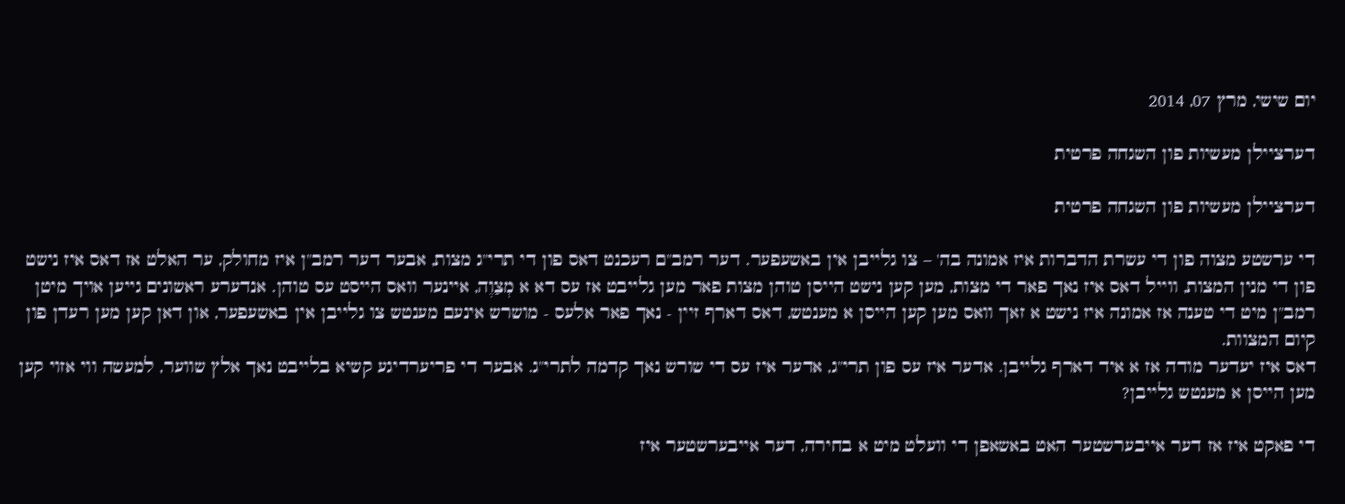יום שישי, מרץ 07, 2014

דערציילן מעשיות פון השגחה פרטית

דערציילן מעשיות פון השגחה פרטית

די ערשטע מצוה פון די עשרת הדברות איז אמונה בה' – צו גלייבן אין באשעפער. דער רמב"ם רעכנט דאס פון די תרי"ג מצות, אבער דער רמב"ן איז מחולק, ער האלט אז דאס איז נישט פון די מנין המצות, ווייל דאס איז נאך פאר די מצות, מען קען נישט הייסן טוהן מצות פאר מען גלייבט אז עס דא א מְצַוֶה, איינער וואס הייסט עס טוהן. אנדערע ראשונים גייען אויך מיטן רמב"ן מיט די טענה אז אמונה איז נישט א זאך וואס מען קען הייסן א מענטש, דאס דארף זיין - נאך פאר אלעס - מושרש אינעם מענטש צו גלייבן אין באשעפער, און דאן קען מען רעדן פון קיום המצוות.
דאס איז יעדער מודה אז א איד דארף גלייבן. אדער איז עס פון תרי"ג, אדער איז עס די שורש נאך קדמה לתרי"ג. אבער די פריערדיגע קשיא בלייבט נאך אלץ שווער, למעשה ווי אזוי קען מען הייסן א מענטש גלייבן?

די פאקט איז אז דער אייבערשטער האט באשאפן די וועלט מיט א בחירה, דער אייבערשטער איז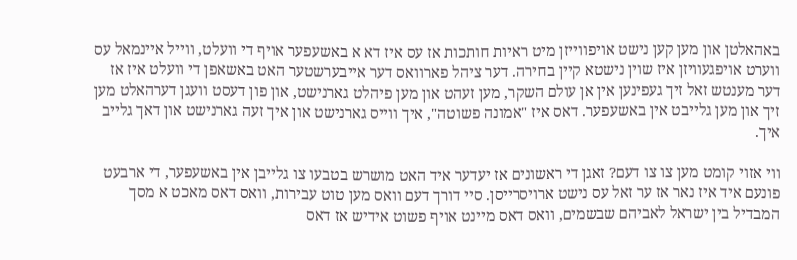באהאלטן און מען קען נישט אויפווייזן מיט ראיות חותכות אז עס איז דא א באשעפער אויף די וועלט, ווייל איינמאל עס ווערט אויפגעוויזן איז שוין נישטא קיין בחירה. דער ציהל פארוואס דער אייבערשטער האט באשאפן די וועלט איז אז דער מענטש זאל זיך געפינען אין אן עולם השקר, מען זעהט און מען פיהלט גארנישט, און פון דעסט וועגן דערהאלט מען זיך און מען גלייבט אין באשעפער. דאס איז "אמונה פשוטה", איך ווייס גארנישט און איך זעה גארנישט און דאך גלייב איך.

ווי אזוי קומט מען צו צו דעם? זאגן די ראשונים אז יעדער איד האט מושרש בטבעו צו גלייבן אין באשעפער, די ארבעט פונעם איד איז נאר אז ער זאל עס נישט ארויסרייסן. סיי דורך דעם וואס מען טוט עבירות, וואס דאס מאכט א מסך המבדיל בין ישראל לאביהם שבשמים, וואס דאס מיינט אויף פשוט אידיש אז דאס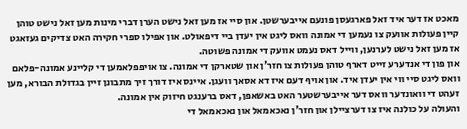מאכט אז דער איד זאל פארגעסן פונעם אייבערשטן. און סיי אז מען זאל נישט הערן דברי מינות מען זאל נישט טוהן קיין פעולות אוועק צו נעמען די אמונה וואס ליגט אין יעדן ביי דיפאולט. און אפילו ספרי חקירה האט צדיקים געזאגט אז מען זאל נישט לערנען, ווייל דאס נעמט אוועק די אמונה פשוטה.
און פון די אנדערע זייט דארף טוהן פעולות צו חזר'ן און שטארקן די אמונה. צו אויפפלאמען די קליינע אמונה-פלאם וואס ליגט סיי ווי אין יעדן איד. און אויף דעם איז דא אסאך וועגן. איינס איז דורך זיך מתבונן זיין בגדולת הבורא, מען זעהט די וואונדער וואס דער אייבערשטער האט באשאפן, דאס ברענגט חיזוק אין אמונה.
והעולה על כולנה איז צו דערציילן און חזר'ן נאכאמאל און נאכאמאל די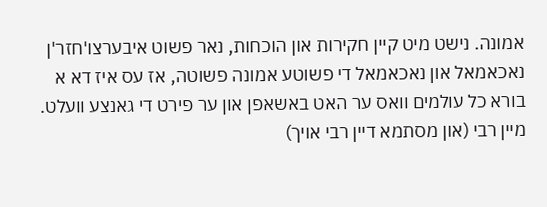אמונה. נישט מיט קיין חקירות און הוכחות, נאר פשוט איבערצו'חזר'ן נאכאמאל און נאכאמאל די פשוטע אמונה פשוטה, אז עס איז דא א בורא כל עולמים וואס ער האט באשאפן און ער פירט די גאנצע וועלט.
מיין רבי (און מסתמא דיין רבי אויך)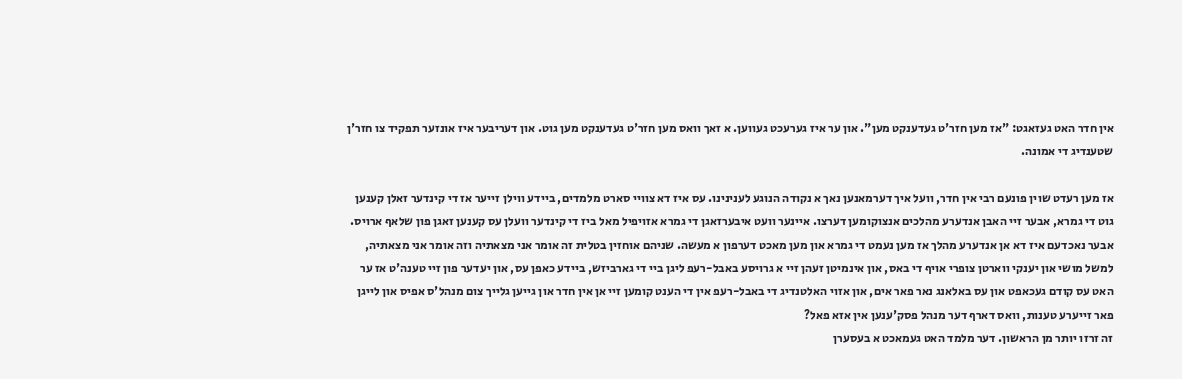אין חדר האט געזאגט: "אז מען חזר'ט געדענקט מען". און ער איז גערעכט געווען. א זאך וואס מען חזר'ט געדענקט מען גוט. און דעריבער איז אונזער תפקיד צו חזר'ן שטענדיג די אמונה.

אז מען רעדט שוין פונעם רבי אין חדר, וועל איך דערמאנען נאך א נקודה הנוגע לענינינו. עס איז דא צוויי סארט מלמדים, ביידע ווילן זייער אז די קינדער זאלן קענען גוט די גמרא, אבער זיי האבן אנדערע מהלכים אנצוקומען דערצו. איינער וועט איבערזאגן די גמרא אזויפיל מאל ביז די קינדער וועלן עס קענען זאגן פון שלאף ארויס. אבער נאכדעם איז דא אן אנדערע מהלך אז מען נעמט די גמרא און מען מאכט דערפון א מעשה. שניהם אוחזין בטלית זה אומר אני מצאתיה וזה אומר אני מצאתיה, למשל מושי און יענקי ווארטן צופרי אויף די באס, און אינמיטן זעהן זיי א גרויסע באבל-רעפ ליגן ביי די גארביזש, ביידע כאפן עס, און יעדער פון זיי טענה'ט אז ער האט עס קודם געכאפט און עס באלאנג נאר פאר אים, און אזוי האלטנדיג די באבל-רעפ אין די הענט קומען זיי אן אין חדר און גייען גלייך צום מנהל'ס אפיס און לייגן פאר זייערע טענות, וואס דארף דער מנהל פסק'ענען אין אזא פאל?
זה זרזו יותר מן הראשון. דער מלמד האט געמאכט א בעסערן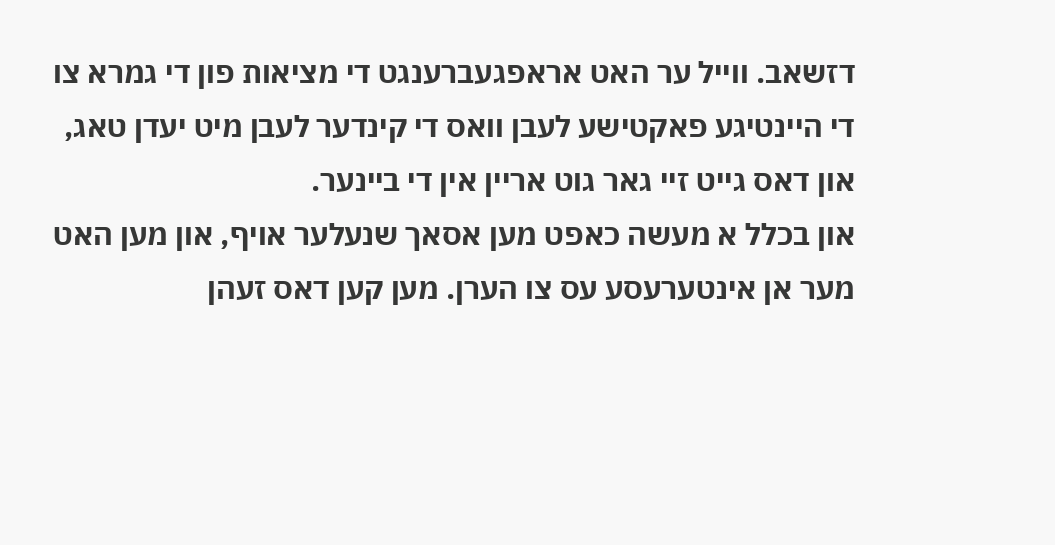דזשאב. ווייל ער האט אראפגעברענגט די מציאות פון די גמרא צו די היינטיגע פאקטישע לעבן וואס די קינדער לעבן מיט יעדן טאג, און דאס גייט זיי גאר גוט אריין אין די ביינער.
און בכלל א מעשה כאפט מען אסאך שנעלער אויף, און מען האט מער אן אינטערעסע עס צו הערן. מען קען דאס זעהן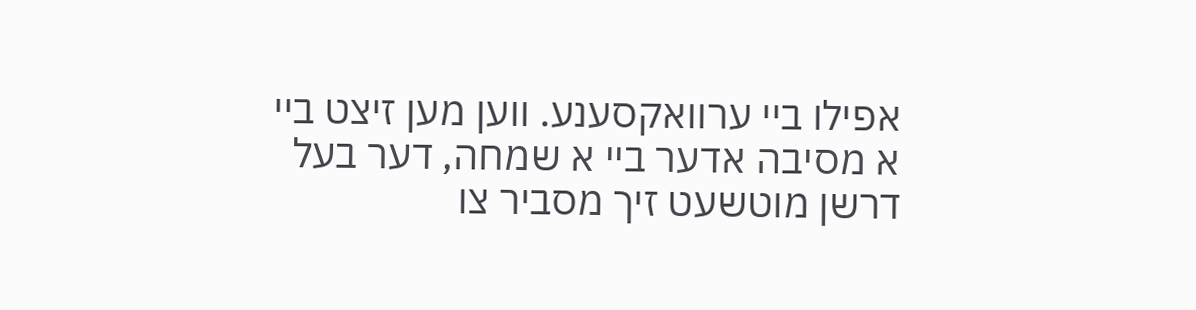אפילו ביי ערוואקסענע. ווען מען זיצט ביי א מסיבה אדער ביי א שמחה, דער בעל דרשן מוטשעט זיך מסביר צו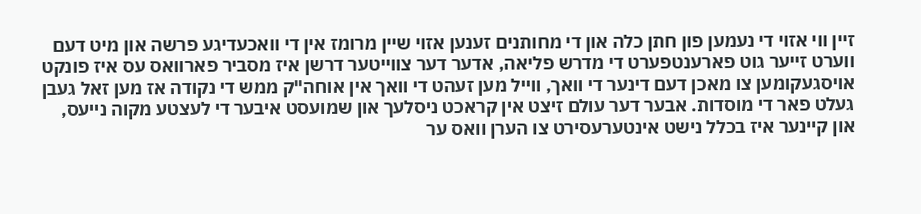זיין ווי אזוי די נעמען פון חתן כלה און די מחותנים זענען אזוי שיין מרומז אין די וואכעדיגע פרשה און מיט דעם ווערט זייער גוט פארענטפערט די מדרש פליאה, אדער דער צווייטער דרשן איז מסביר פארוואס עס איז פונקט אויסגעקומען צו מאכן דעם דינער די וואך, ווייל מען זעהט די וואך אין אוחה"ק ממש די נקודה אז מען זאל געבן געלט פאר די מוסדות. אבער דער עולם זיצט אין קראכט ניסלעך און שמועסט איבער די לעצטע מקוה נייעס, און קיינער איז בכלל נישט אינטערעסירט צו הערן וואס ער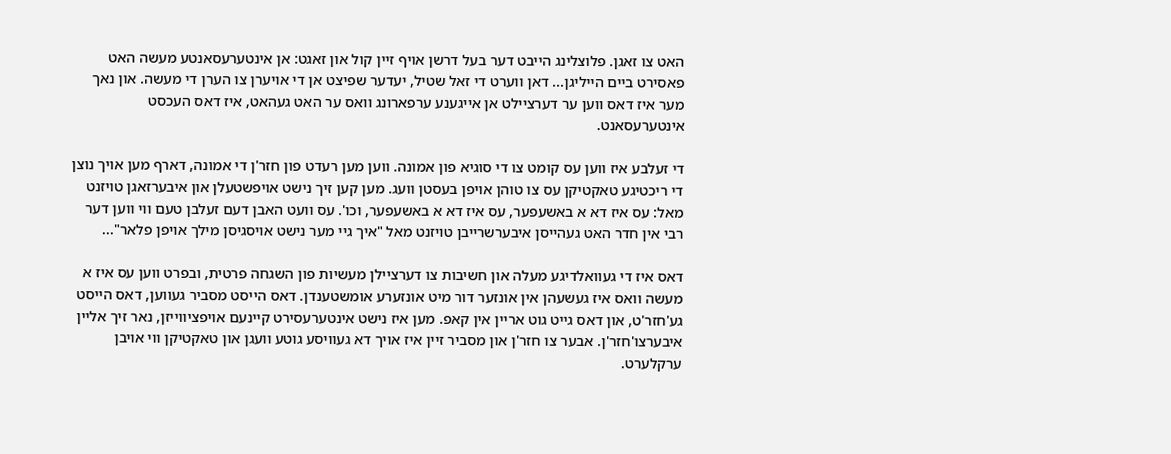האט צו זאגן. פלוצלינג הייבט דער בעל דרשן אויף זיין קול און זאגט: אן אינטערעסאנטע מעשה האט פאסירט ביים הייליגן... דאן ווערט די זאל שטיל, יעדער שפיצט אן די אויערן צו הערן די מעשה. און נאך מער איז דאס ווען ער דערציילט אן אייגענע ערפארונג וואס ער האט געהאט, איז דאס העכסט אינטערעסאנט.

די זעלבע איז ווען עס קומט צו די סוגיא פון אמונה. ווען מען רעדט פון חזר'ן די אמונה, דארף מען אויך נוצן די ריכטיגע טאקטיקן עס צו טוהן אויפן בעסטן וועג. מען קען זיך נישט אויפשטעלן און איבערזאגן טויזנט מאל: עס איז דא א באשעפער, עס איז דא א באשעפער, וכו'. עס וועט האבן דעם זעלבן טעם ווי ווען דער רבי אין חדר האט געהייסן איבערשרייבן טויזנט מאל "איך גיי מער נישט אויסגיסן מילך אויפן פלאר"...

דאס איז די געוואלדיגע מעלה און חשיבות צו דערציילן מעשיות פון השגחה פרטית, ובפרט ווען עס איז א מעשה וואס איז געשעהן אין אונזער דור מיט אונזערע אומשטענדן. דאס הייסט מסביר געווען, דאס הייסט גע'חזר'ט, און דאס גייט גוט אריין אין קאפ. מען איז נישט אינטערעסירט קיינעם אויפציווייזן, נאר זיך אליין איבערצו'חזר'ן. אבער צו חזר'ן און מסביר זיין איז אויך דא געוויסע גוטע וועגן און טאקטיקן ווי אויבן ערקלערט.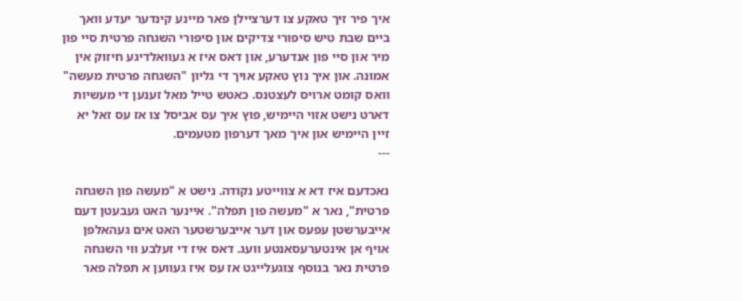איך פיר זיך טאקע צו דערציילן פאר מיינע קינדער יעדע וואך ביים שבת טיש סיפורי צדיקים און סיפורי השגחה פרטית סיי פון מיר און סיי פון אנדערע, און דאס איז א געוואלדיגע חיזוק אין אמונה. און איך נוץ טאקע אויך די גליון "השגחה פרטית מעשה" וואס קומט ארויס לעצטנס. כאטש טייל מאל זענען די מעשיות דארט נישט אזוי היימיש, פוץ איך עס אביסל צו אז עס זאל יא זיין היימיש און איך מאך דערפון מטעמים.
---

נאכדעם איז דא א צווייטע נקודה. נישט א "מעשה פון השגחה פרטית", נאר א "מעשה פון תפלה". איינער האט געבעטן דעם אייבערשטן עפעס און דער אייבערשטער האט אים געהאלפן אויף אן אינטערעסאנטע וועג. דאס איז די זעלבע ווי השגחה פרטית נאר בנוסף צוגעלייגט אז עס איז געווען א תפלה פאר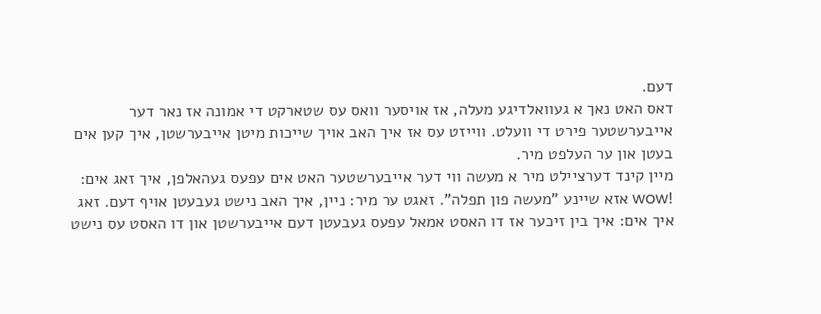דעם.
דאס האט נאך א געוואלדיגע מעלה, אז אויסער וואס עס שטארקט די אמונה אז נאר דער אייבערשטער פירט די וועלט. ווייזט עס אז איך האב אויך שייכות מיטן אייבערשטן, איך קען אים בעטן און ער העלפט מיר.
מיין קינד דערציילט מיר א מעשה ווי דער אייבערשטער האט אים עפעס געהאלפן, איך זאג אים: !wow אזא שיינע "מעשה פון תפלה". זאגט ער מיר: ניין, איך האב נישט געבעטן אויף דעם. זאג איך אים: איך בין זיכער אז דו האסט אמאל עפעס געבעטן דעם אייבערשטן און דו האסט עס נישט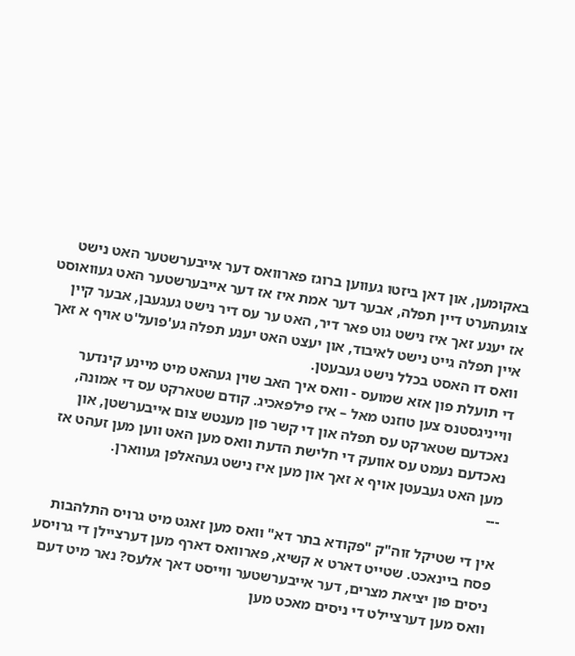באקומען, און דאן ביזטו געווען ברוגז פארוואס דער אייבערשטער האט נישט צוגעהערט דיין תפלה, אבער דער אמת איז אז דער אייבערשטער האט געוואוסט אז יענע זאך איז נישט גוט פאר דיר, האט ער עס דיר נישט געגעבן, אבער קיין איין תפלה גייט נישט לאיבוד, און יעצט האט יענע תפלה גע'פועל'ט אויף א זאך וואס דו האסט בכלל נישט געבעטן.
די תועלת פון אזא שמועס - וואס איך האב שוין געהאט מיט מיינע קינדער ווייניגסטנס צען טוזנט מאל – איז פילפאכיג. קודם שטארקט עס די אמונה, נאכדעם שטארקט עס תפלה און די קשר פון מענטש צום אייבערשטן, און נאכדעם נעמט עס אוועק די חלישת הדעת וואס מען האט ווען מען זעהט אז מען האט געבעטן אויף א זאך און מען איז נישט געהאלפן געווארן.
---

אין די שטיקל זוה"ק "פקודא בתר דא" וואס מען זאגט מיט גרויס התלהבות פסח ביינאכט. שטייט דארט א קשיא, פארוואס דארף מען דערציילן די גרויסע ניסים פון יציאת מצרים, דער אייבערשטער ווייסט דאך אלעס? נאר מיט דעם וואס מען דערציילט די ניסים מאכט מען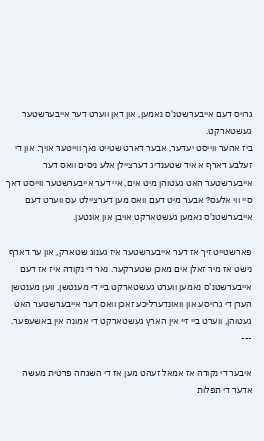גרויס דעם אייבערשטנ'ס נאמען, און דאן ווערט דער אייבערשטער געשטארקט.
ביז אהער ווייסט יעדער, אבער דארט שטייט נאך ווייטער אויך: און די זעלבע דארף א איד שטענדיג דערציילן אלע ניסים וואס דער אייבערשטער האט געטוהן מיט אים, איי דער אייבערשטער ווייסט דאך סיי ווי אלעס? אבער מיט דעם וואס מען דערציילט עס ווערט דעם אייבערשטנ'ס נאמען געשטארקט אויבן און אונטען.

פארשטייט זיך אז דער אייבערשטער איז גענוג שטארק, און ער דארף נישט אז מיר זאלן אים מאכן שטערקער. נאר די נקודה איז אז דעם אייבערשטנ'ס נאמען ווערט געשטארקט ביי די מענטשן. ווען מענטשן הערן די גרויסע און וואונדערליכע זאכן וואס דער אייבערשטער האט געטוהן, ווערט ביי זיי אין הארץ געשטארקט די אמונה אין באשעפער.
---

איבער די נקודה אז אמאל זעהט מען אז די השגחה פרטית מעשה אדער די תפלות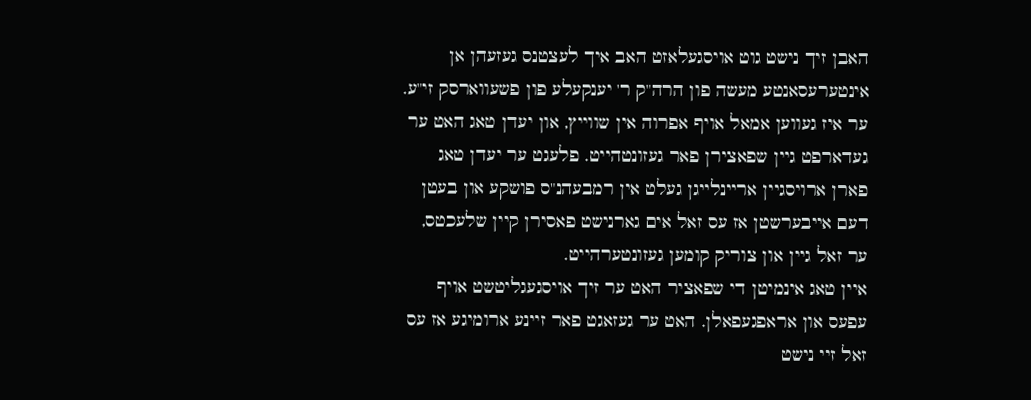האבן זיך נישט גוט אויסגעלאזט האב איך לעצטנס געזעהן אן אינטערעסאנטע מעשה פון הרה"ק ר' יענקעלע פון פשעווארסק זי"ע.
ער איז געווען אמאל אויף אפרוה אין שווייץ, און יעדן טאג האט ער געדארפט גיין שפאצירן פאר געזונטהייט. פלעגט ער יעדן טאג פארן ארויסגיין אריינלייגן געלט אין רמבעהנ"ס פושקע און בעטן דעם אייבערשטן אז עס זאל אים גארנישט פאסירן קיין שלעכטס, ער זאל גיין און צוריק קומען געזונטערהייט.
איין טאג אינמיטן די שפאציר האט ער זיך אויסגעגליטשט אויף עפעס און אראפגעפאלן. האט ער געזאגט פאר זיינע ארומיגע אז עס זאל זיי נישט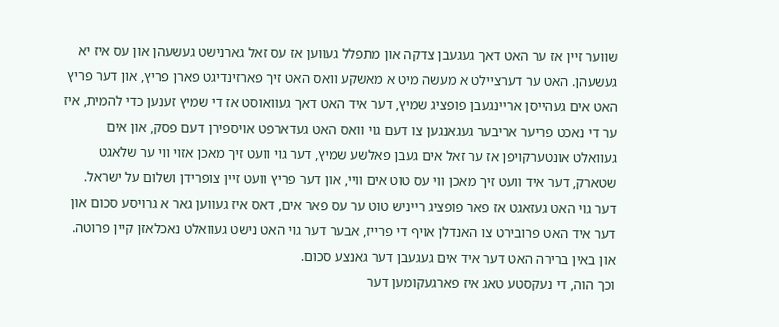שווער זיין אז ער האט דאך געגעבן צדקה און מתפלל געווען אז עס זאל גארנישט געשעהן און עס איז יא געשעהן. האט ער דערציילט א מעשה מיט א מאשקע וואס האט זיך פארזינדיגט פארן פריץ, און דער פריץ האט אים געהייסן אריינגעבן פופציג שמיץ, דער איד האט דאך געוואוסט אז די שמיץ זענען כדי להמית, איז ער די נאכט פריער אריבער געגאנגען צו דעם גוי וואס האט געדארפט אויספירן דעם פסק, און אים געוואלט אונטערקויפן אז ער זאל אים געבן פאלשע שמיץ, דער גוי וועט זיך מאכן אזוי ווי ער שלאגט שטארק, דער איד וועט זיך מאכן ווי עס טוט אים וויי, און דער פריץ וועט זיין צופרידן ושלום על ישראל.
דער גוי האט געזאגט אז פאר פופציג רייניש טוט ער עס פאר אים, דאס איז געווען גאר א גרויסע סכום און דער איד האט פרובירט צו האנדלן אויף די פרייז, אבער דער גוי האט נישט געוואלט נאכלאזן קיין פרוטה. און באין ברירה האט דער איד אים געגעבן דער גאנצע סכום.
וכך הוה, די נעקסטע טאג איז פארגעקומען דער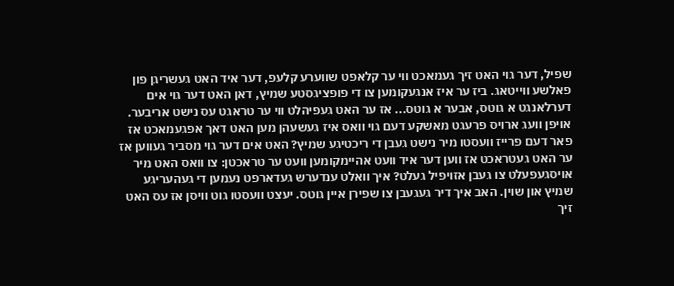שפיל, דער גוי האט זיך געמאכט ווי ער קלאפט שווערע קלעפ, דער איד האט געשריגן פון פאלשע ווייטאג. ביז ער איז אנגעקומען צו די פופציגסטע שמיץ, דאן האט דער גוי אים דערלאנגט א גוטס, אבער א גוטס... אז ער האט געפיהלט ווי ער טראגט עס נישט אריבער.
אויפן וועג ארויס פרעגט מאשקע דעם גוי וואס איז געשעהן מען האט דאך אפגעמאכט אז פאר דעם פרייז וועסטו מיר נישט געבן די ריכטיגע שמיץ? האט אים דער גוי מסביר געווען אז ער האט געטראכט אז ווען דער איד וועט אהיימקומען וועט ער טראכטן: צו וואס האט מיר אויסגעפעלט צו געבן אזויפיל געלט? איך וואלט ענדערש געדארפט נעמען די געהעריגע שמיץ און שוין. האב איך דיר געגעבן צו שפירן איין גוטס. יעצט וועסטו גוט וויסן אז עס האט זיך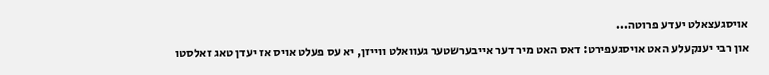אויסגעצאלט יעדע פרוטה...
און רבי יענקעלע האט אויסגעפירט: דאס האט מיר דער אייבערשטער געוואלט ווייזן, יא עס פעלט אויס אז יעדן טאג זאלסטו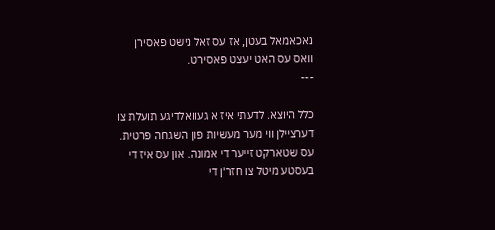נאכאמאל בעטן, אז עס זאל נישט פאסירן וואס עס האט יעצט פאסירט.
---

כלל היוצא. לדעתי איז א געוואלדיגע תועלת צו דערציילן ווי מער מעשיות פון השגחה פרטית. עס שטארקט זייער די אמונה. און עס איז די בעסטע מיטל צו חזר'ן די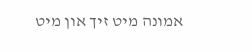אמונה מיט זיך און מיט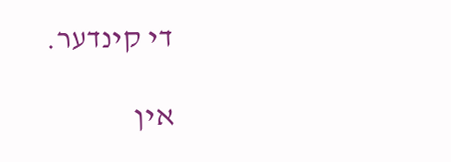די קינדער.

אין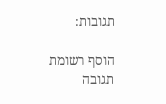תגובות:

הוסף רשומת תגובה